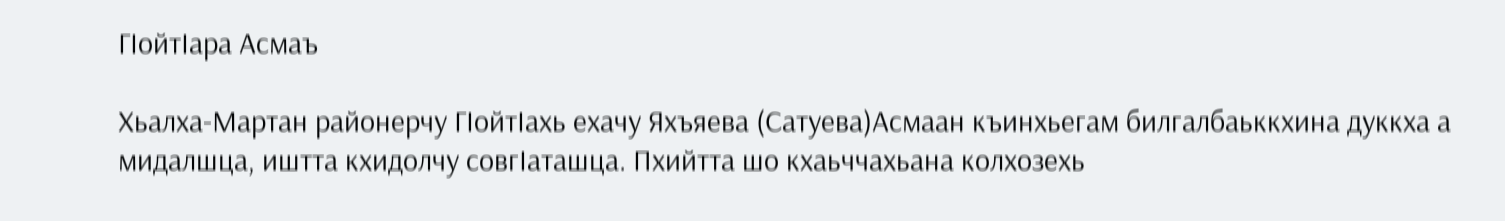ГIойтIара Асмаъ

Хьалха-Мартан районерчу ГIойтIахь ехачу Яхъяева (Сатуева)Асмаан къинхьегам билгалбаьккхина дуккха а мидалшца, иштта кхидолчу совгIаташца. Пхийтта шо кхаьччахьана колхозехь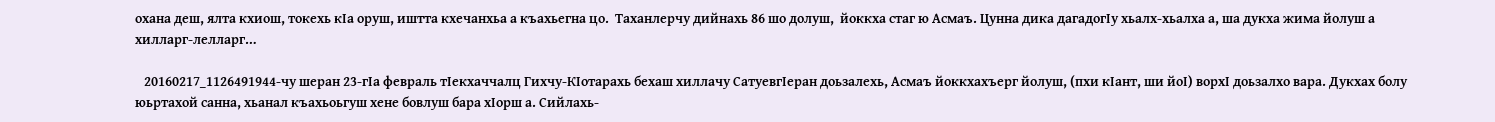охана деш, ялта кхиош, токехь кIа оруш, иштта кхечанхьа а къахьегна цо.  Таханлерчу дийнахь 86 шо долуш,  йоккха стаг ю Асмаъ. Цунна дика дагадогIу хьалх-хьалха а, ша дукха жима йолуш а хилларг-лелларг…

   20160217_1126491944-чу шеран 23-гIа февраль тIекхаччалц Гихчу-КIотарахь бехаш хиллачу СатуевгIеран доьзалехь, Асмаъ йоккхахъерг йолуш, (пхи кIант, ши йоI) ворхI доьзалхо вара. Дукхах болу юьртахой санна, хьанал къахьоьгуш хене бовлуш бара хIорш а. Сийлахь-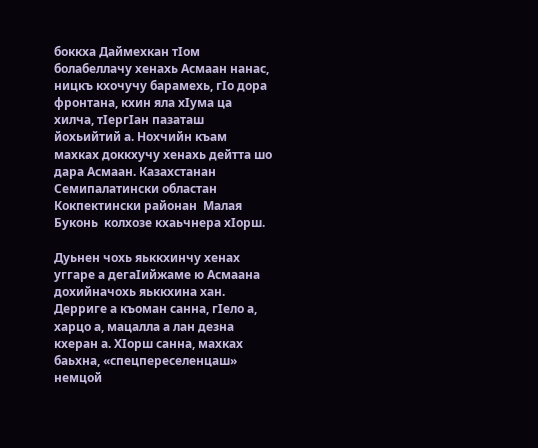боккха Даймехкан тIом болабеллачу хенахь Асмаан нанас, ницкъ кхочучу барамехь, гIо дора фронтана, кхин яла хIума ца хилча, тIергIан пазаташ йохьийтий а. Нохчийн къам махках доккхучу хенахь дейтта шо дара Асмаан. Казахстанан Семипалатински областан Кокпектински районан  Малая Буконь  колхозе кхаьчнера хIорш.

Дуьнен чохь яьккхинчу хенах уггаре а дегаIийжаме ю Асмаана дохийначохь яьккхина хан.  Дерриге а къоман санна, гIело а, харцо а, мацалла а лан дезна кхеран а. ХIорш санна, махках баьхна, «спецпереселенцаш» немцой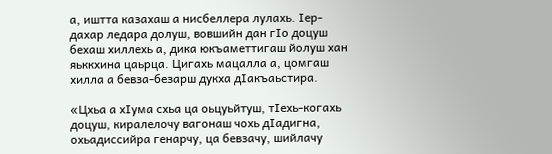а, иштта казахаш а нисбеллера лулахь. Iер-дахар ледара долуш, вовшийн дан гIо доцуш бехаш хиллехь а, дика юкъаметтигаш йолуш хан яьккхина цаьрца. Цигахь мацалла а, цомгаш хилла а бевза-безарш дукха дIакъаьстира.

«Цхьа а хIума схьа ца оьцуьйтуш, тIехь-когахь доцуш, киралелочу вагонаш чохь дIадигна, охьадиссийра генарчу, ца бевзачу, шийлачу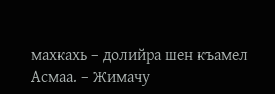махкахь – долийра шен къамел Асмаа. – Жимачу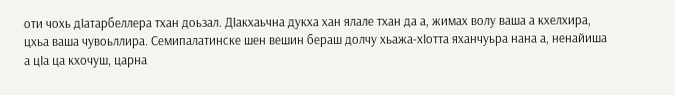оти чохь дIатарбеллера тхан доьзал. ДIакхаьчна дукха хан ялале тхан да а, жимах волу ваша а кхелхира, цхьа ваша чувоьллира. Семипалатинске шен вешин бераш долчу хьажа-хIотта яханчуьра нана а, ненайиша а цIа ца кхочуш, царна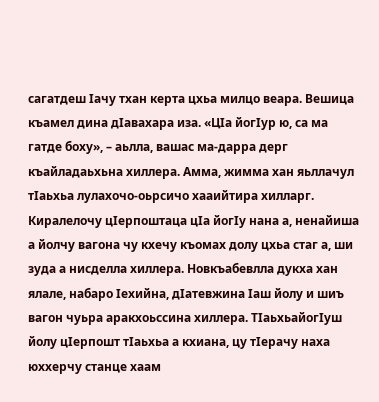сагатдеш Iачу тхан керта цхьа милцо веара. Вешица къамел дина дIавахара иза. «ЦIа йогIур ю, са ма гатде боху», – аьлла, вашас ма-дарра дерг къайладаьхьна хиллера. Амма, жимма хан яьллачул тIаьхьа лулахочо-оьрсичо хааийтира хилларг. Киралелочу цIерпоштаца цIа йогIу нана а, ненайиша а йолчу вагона чу кхечу къомах долу цхьа стаг а, ши зуда а нисделла хиллера. Новкъабевлла дукха хан ялале, набаро Iехийна, дIатевжина Iаш йолу и шиъ вагон чуьра аракхоьссина хиллера. ТIаьхьайогIуш йолу цIерпошт тIаьхьа а кхиана, цу тIерачу наха юххерчу станце хаам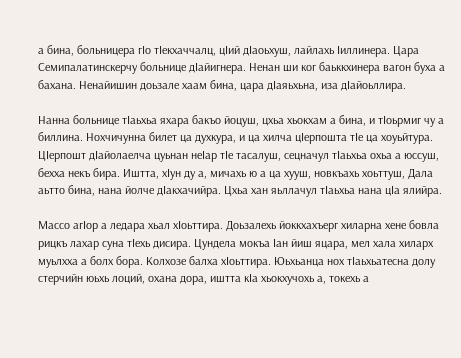а бина, больницера гIо тIекхаччалц, цIий дIаоьхуш, лайлахь Iиллинера. Цара Семипалатинскерчу больнице дIайигнера. Ненан ши ког баьккхинера вагон буха а бахана. Ненайишин доьзале хаам бина, цара дIаяьхьна, иза дIайоьллира.

Нанна больнице тIаьхьа яхара бакъо йоцуш, цхьа хьокхам а бина, и тIоьрмиг чу а биллина. Нохчичунна билет ца духкура, и ца хилча цIерпошта тIе ца хоуьйтура. ЦIерпошт дIайолаелча цуьнан неIар тIе тасалуш, сецначул тIаьхьа охьа а юссуш, бехха некъ бира. Иштта, хIун ду а, мичахь ю а ца хууш, новкъахь хоьттуш, Дала аьтто бина, нана йолче дIакхачийра. Цхьа хан яьллачул тIаьхьа нана цIа ялийра.

Массо агIор а ледара хьал хIоьттира. Доьзалехь йоккхахъерг хиларна хене бовла рицкъ лахар суна тIехь дисира. Цундела мокъа Iан йиш яцара, мел хала хиларх муьлхха а болх бора. Колхозе балха хIоьттира. Юьхьанца нох тIаьхьатесна долу стерчийн юьхь лоций, охана дора, иштта кIа хьокхучохь а, токехь а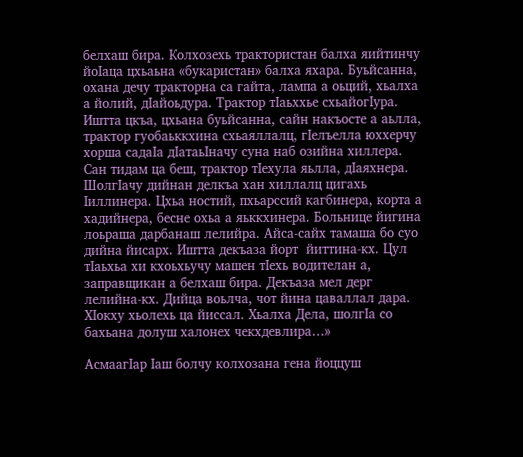белхаш бира. Колхозехь трактористан балха яийтинчу йоIаца цхьаьна «букаристан» балха яхара. Буьйсанна, охана дечу тракторна са гайта, лампа а оьций, хьалха а йолий, дIайоьдура. Трактор тIаьххье схьайогIура. Иштта цкъа, цхьана буьйсанна, сайн накъосте а аьлла, трактор гуобаьккхина схьаяллалц, гIелъелла юххерчу хорша садаIа дIатаьIначу суна наб озийна хиллера. Сан тидам ца беш, трактор тIехула яьлла, дIаяхнера. ШолгIачу дийнан делкъа хан хиллалц цигахь Iиллинера. Цхьа ностий, пхьарссий кагбинера, корта а  хадийнера, бесне охьа а яьккхинера. Больнице йигина лоьраша дарбанаш лелийра. Айса-сайх тамаша бо суо дийна йисарх. Иштта декъаза йорт  йиттина-кх. Цул тIаьхьа хи кхоьхьучу машен тIехь водителан а, заправщикан а белхаш бира. Декъаза мел дерг лелийна-кх. Дийца воьлча, чот йина цаваллал дара. ХIокху хьолехь ца йиссал. Хьалха Дела, шолгIа со бахьана долуш халонех чекхдевлира…»

АсмаагIар Iаш болчу колхозана гена йоццуш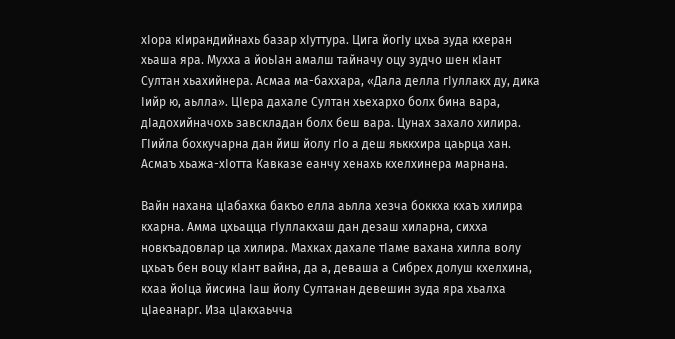хIора кIирандийнахь базар хIуттура. Цига йогIу цхьа зуда кхеран хьаша яра. Мухха а йоьIан амалш тайначу оцу зудчо шен кIант Султан хьахийнера. Асмаа ма-баххара, «Дала делла гIуллакх ду, дика Iийр ю, аьлла». ЦIера дахале Султан хьехархо болх бина вара, дIадохийначохь завскладан болх беш вара. Цунах захало хилира. ГIийла бохкучарна дан йиш йолу гIо а деш яьккхира цаьрца хан. Асмаъ хьажа-хIотта Кавказе еанчу хенахь кхелхинера марнана.

Вайн нахана цIабахка бакъо елла аьлла хезча боккха кхаъ хилира кхарна. Амма цхьацца гIуллакхаш дан дезаш хиларна, сихха новкъадовлар ца хилира. Махках дахале тIаме вахана хилла волу цхьаъ бен воцу кIант вайна, да а, деваша а Сибрех долуш кхелхина, кхаа йоIца йисина Iаш йолу Султанан девешин зуда яра хьалха цIаеанарг. Иза цIакхаьчча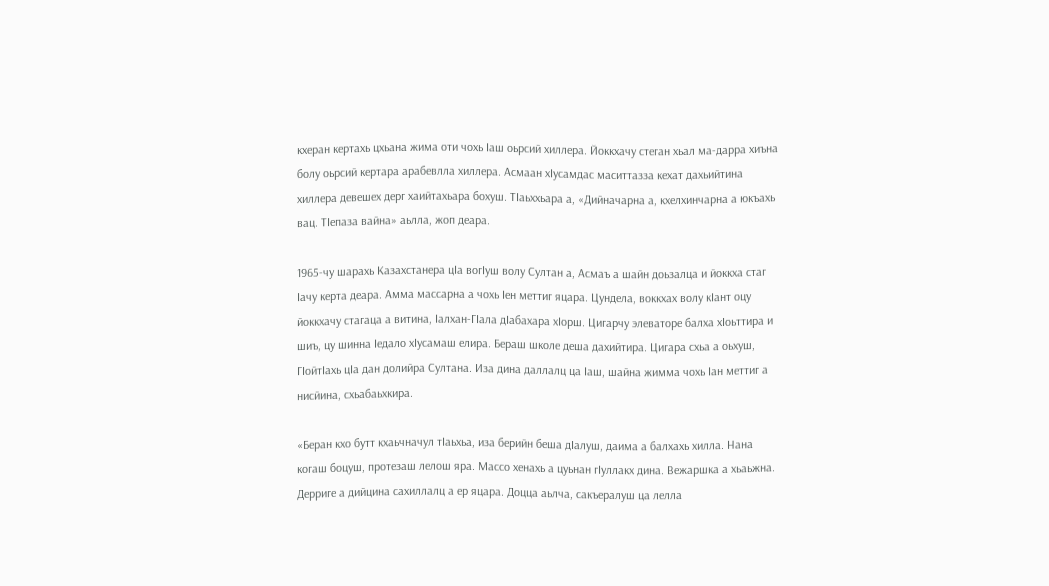кхеран кертахь цхьана жима оти чохь Iаш оьрсий хиллера. Йоккхачу стеган хьал ма-дарра хиъна болу оьрсий кертара арабевлла хиллера. Асмаан хIусамдас маситтазза кехат дахьийтина хиллера девешех дерг хаийтахьара бохуш. ТIаьххьара а, «Дийначарна а, кхелхинчарна а юкъахь вац. ТIепаза вайна» аьлла, жоп деара.

1965-чу шарахь Казахстанера цIа вогIуш волу Султан а, Асмаъ а шайн доьзалца и йоккха стаг Iачу керта деара. Амма массарна а чохь Iен меттиг яцара. Цундела, воккхах волу кIант оцу йоккхачу стагаца а витина, Iалхан-ГIала дIабахара хIорш. Цигарчу элеваторе балха хIоьттира и шиъ, цу шинна Iедало хIусамаш елира. Бераш школе деша дахийтира. Цигара схьа а оьхуш, ГIойтIахь цIа дан долийра Султана. Иза дина даллалц ца Iаш, шайна жимма чохь Iан меттиг а нисйина, схьабаьхкира.

«Беран кхо бутт кхаьчначул тIаьхьа, иза берийн беша дIалуш, даима а балхахь хилла. Нана когаш боцуш, протезаш лелош яра. Массо хенахь а цуьнан гIуллакх дина. Вежаршка а хьаьжна. Дерриге а дийцина сахиллалц а ер яцара. Доцца аьлча, сакъералуш ца лелла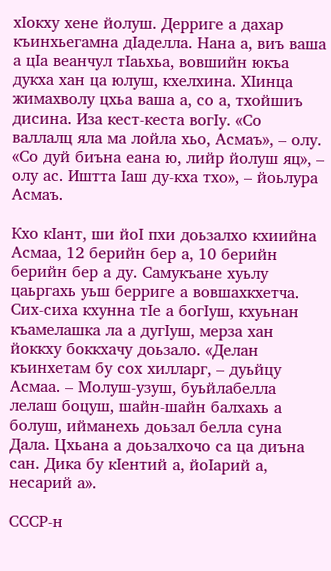хIокху хене йолуш. Дерриге а дахар къинхьегамна дIаделла. Нана а, виъ ваша а цIа веанчул тIаьхьа, вовшийн юкъа дукха хан ца юлуш, кхелхина. ХIинца жимахволу цхьа ваша а, со а, тхойшиъ дисина. Иза кест-кеста вогIу. «Со валлалц яла ма лойла хьо, Асмаъ», – олу. «Со дуй биъна еана ю, лийр йолуш яц», – олу ас. Иштта Iаш ду-кха тхо», – йоьлура Асмаъ.

Кхо кIант, ши йоI пхи доьзалхо кхиийна Асмаа, 12 берийн бер а, 10 берийн берийн бер а ду. Самукъане хуьлу цаьргахь уьш берриге а вовшахкхетча. Сих-сиха кхунна тIе а богIуш, кхуьнан къамелашка ла а дугIуш, мерза хан йоккху боккхачу доьзало. «Делан къинхетам бу сох хилларг, – дуьйцу Асмаа. – Молуш-узуш, буьйлабелла лелаш боцуш, шайн-шайн балхахь а болуш, ийманехь доьзал белла суна Дала. Цхьана а доьзалхочо са ца диъна сан. Дика бу кIентий а, йоIарий а, несарий а».

СССР-н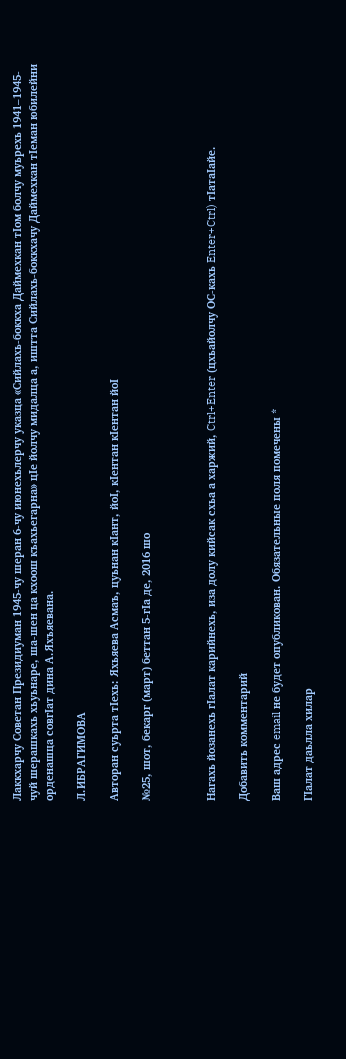Лаккхарчу Советан Президиуман 1945-чу шеран 6-чу июнехьлерчу указца «Сийлахь-боккха Даймехкан тIом болчу муьрехь 1941–1945-чуй шерашкахь хьуьнаре, ша-шен ца кхоош къахьегарна» цIе йолчу мидалца а, иштта Сийлахь-боккхачу Даймехкан тIеман юбилейни орденашца совгIат дина А.Яхъяевана.

Л.ИБРАГИМОВА

Авторан суьрта тIехь: Яхьяева Асмаъ, цуьнан кIант, йоI, кIентан кIентан йоI

№25, шот, бекарг (март) беттан 5-гIа де, 2016 шо



Нагахь йозанехь гIалат карийнехь, иза долу кийсак схьа а харжий, Ctrl+Enter (цхьайолчу ОС-кахь Enter+Ctrl) тIатаIайе.

Добавить комментарий

Ваш адрес email не будет опубликован. Обязательные поля помечены *

ГIалат даьлла хилар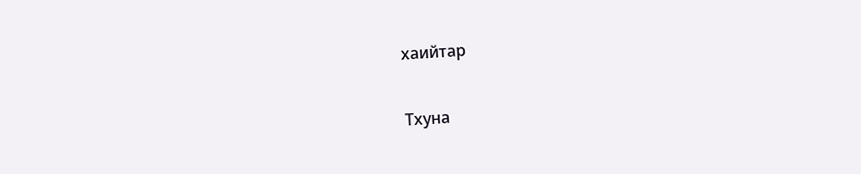хаийтар

Тхуна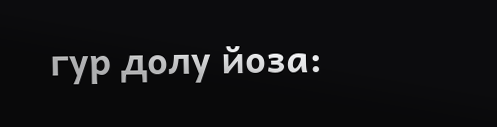гур долу йоза: